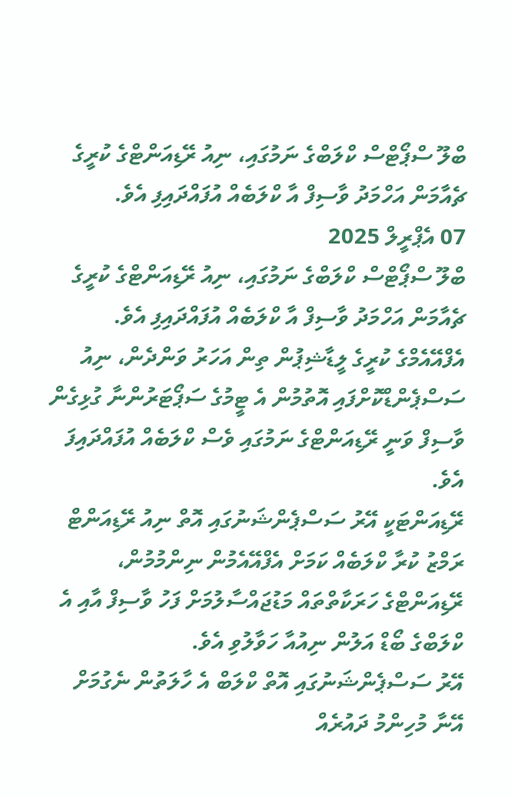ބްލޫ ސްޕޯޓްސް ކްލަބްގެ ނަމުގައި، ނިއު ރޭޑިއަންޓްގެ ކުރީގެ ޗެއާމަން އަހްމަދު ވާސިފް އާ ކްލަބެއް އުފައްދައިފި އެވެ.
07 އެޕްރީލް 2025
ބްލޫ ސްޕޯޓްސް ކްލަބްގެ ނަމުގައި، ނިއު ރޭޑިއަންޓްގެ ކުރީގެ ޗެއާމަން އަހްމަދު ވާސިފް އާ ކްލަބެއް އުފައްދައިފި އެވެ.
އެފްއޭއެމްގެ ކުރީގެ ލީޑާޝިޕުން ތިން އަހަރު ވަންދެން، ނިއު ސަސްޕެންޑްކޮށްފައި އޮތުމުން އެ ޓީމުގެ ސަޕޯޓަރުންނާ ގުޅިގެން ވާސިފް ވަނީ ރޭޑިއަންޓްގެ ނަމުގައި ވެސް ކްލަބެއް އުފައްދައިފަ އެވެ.
ރޭޑިއަންޓަކީ އޭރު ސަސްޕެންޝަނުގައި އޮތް ނިއު ރޭޑިއަންޓް ރަމްޒު ކުރާ ކްލަބެއް ކަމަށް އެފްއޭއެމުން ނިންމުމުން، ރޭޑިއަންޓްގެ ހަރަކާތްތައް މަޑުޖައްސާލުމަށް ފަހު ވާސިފް އާއި އެ ކްލަބްގެ ބޯޑް އަލުން ނިއުއާ ހަވާލުވި އެވެ.
އޭރު ސަސްޕެންޝަނުގައި އޮތް ކްލަބް އެ ހާލަތުން ނެގުމަށް އޭނާ މުހިންމު ދައުރެއް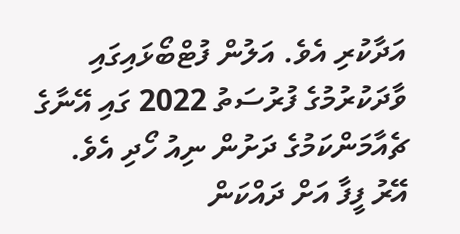އަދާކުރި އެވެ. އަލުން ފުޓްބޯޅައިގައި ވާދަކުރުމުގެ ފުރުސަތު 2022 ގައި އޭނާގެ ޗެއާމަންކަމުގެ ދަށުން ނިއު ހޯދި އެވެ.
އޭރު ފީފާ އަށް ދައްކަން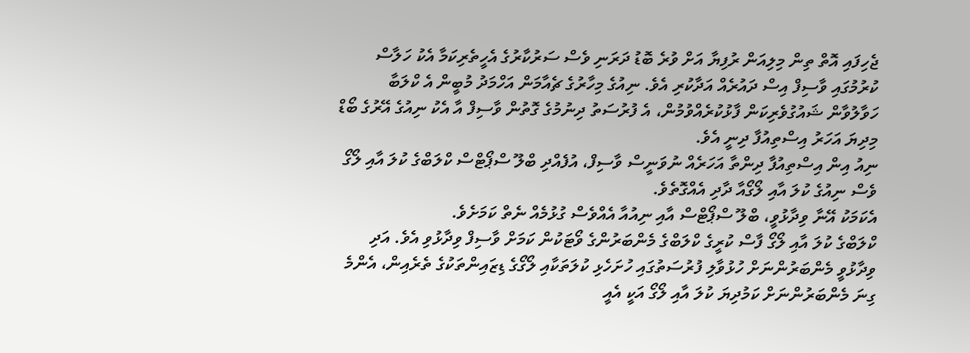ޖެހިފައި އޮތް ތިން މިލިއަން ރުފިޔާ އަށް ވުރެ ބޮޑު ދަރަނި ވެސް ސަރުކާރުގެ އެހީތެރިކަމާ އެކު ހަލާސް ކުރުމުގައި ވާސިފް އިސް ދައުރެއް އަދާކުރި އެވެ. ނިއުގެ މިހާރުގެ ޗެއާމަން އަހްމަދު މުބީން އެ ކްލަބާ ހަވާލުވާން ޝައުގުވެރިކަން ފާޅުކުރެއްވުމުން، އެ ފުރުސަތު ދިނުމުގެ ގޮތުން ވާސިފް އާ އެކު ނިއުގެ އޭރުގެ ބޯޑް މިދިޔަ އަހަރު އިސްތިއުފާ ދިނީ އެވެ.
ނިއު އިން އިސްތިއުފާ ދިންތާ އަހަރެއް ނުވަނީސް ވާސިފް، އުފެއްދި ބްލޫ ސްޕޯޓްސް ކްލަބްގެ ކުލަ އާއި ލޯގޯ ވެސް ނިއުގެ ކުލަ އާއި ލޯގޯއާ ދާދި އެއްގޮތެވެ.
އެކަމަކު އޭނާ ވިދާޅުވީ، ބްލޫ ސްޕޯޓްސް އާއި ނިއުއާ އެއްވެސް ގުޅުމެއް ނެތް ކަމަށެވެ.
ކްލަބްގެ ކުލަ އާއި ލޯގޯ ފާސް ކުރީގެ ކްލަބްގެ މެންބަރުންގެ ވޯޓަކުން ކަމަށް ވާސިފް ވިދާޅުވި އެވެ. އަދި ވިދާޅުވީ މެންބަރުންނަށް ހުޅުވާލި ފުރުސަތުގައި ހުށަހެޅި ކުލަތަކާއި ލޯގޯގެ ޑިޒައިންތަކުގެ ތެރެއިން، އެންމެ ގިނަ މެންބަރުންނަށް ކަމުދިޔަ ކުލަ އާއި ލޯގޯ އަކީ އެއީ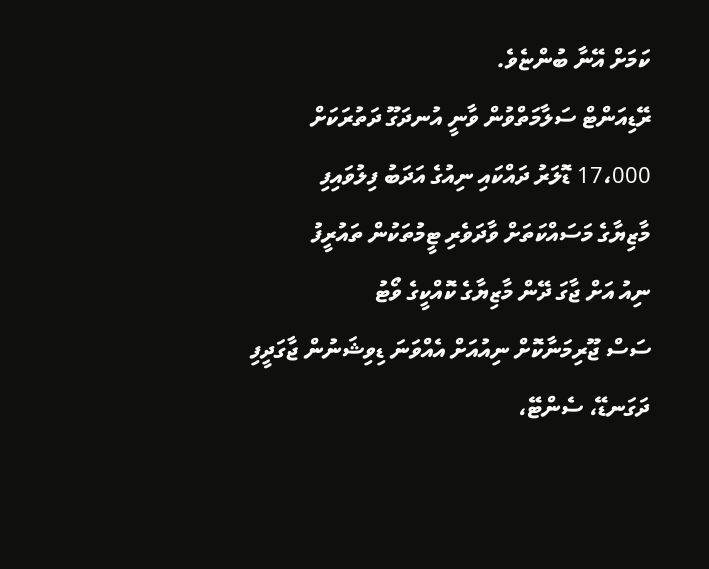ކަމަށް އޭނާ ބުންޏެވެ.
ރޭޑިއަންޓް ސަލާމަތްވުން ވާނީ އުނދަގޫ ދަތުރަކަށް
17،000 ޑޮލަރު ދައްކައި ނިއުގެ އަދަބު ފިލުވައިފި
މާޒިޔާގެ މަސައްކަތަށް ވާދަވެރި ޓީމުތަކުން ތައުރީފު
ނިއު އަށް ޖާގަ ދޭން މާޒިޔާގެ ކޮއްކީގެ ވޯޓު
ސަސް ޖޫރިމަނާކޮށް ނިއުއަށް އެއްވަނަ ޑިވިޝަނުން ޖާގަދީފި
ދަގަނޑޭ، ސެންޓޭ،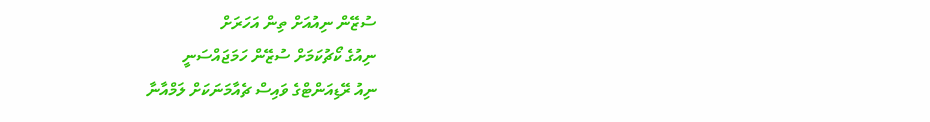ސުޒޭން ނިއުއަށް ތިން އަހަރަށް
ނިއުގެ ކޯޗުކަމަށް ސުޒޭން ހަމަޖައްސަނީ
ނިއު ރޭޑިއަންޓްގެ ވައިސް ޗެއާމަނަކަށް ލަމްއާނާ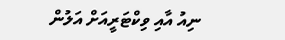ނިއު އާއި ވިކްޓަރީއަށް އަލުން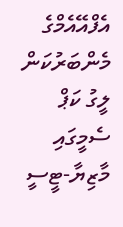އެފްއޭއެމްގެ މެންބަރުކަން
ލީގު ކަޕް ސެމީގައި މާޒިޔާ-ޓީސީ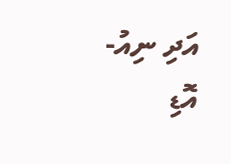އަދި ނިއު-އޮޑި